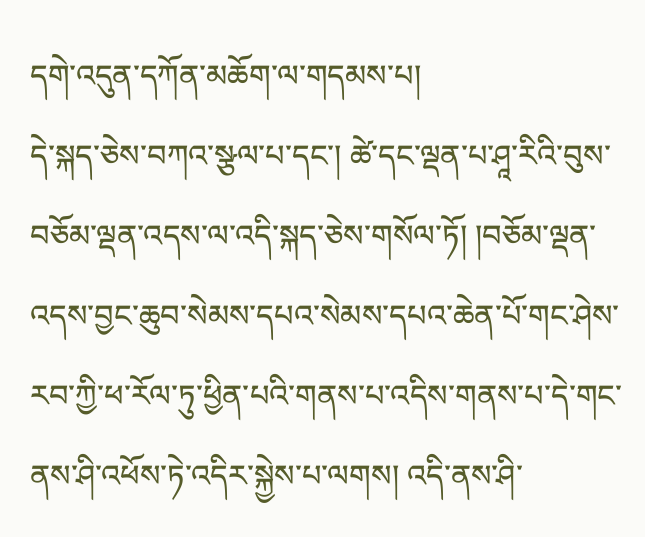དགེ་འདུན་དཀོན་མཆོག་ལ་གདམས་པ།
དེ་སྐད་ཅེས་བཀའ་སྩལ་པ་དང་། ཚེ་དང་ལྡན་པ་ཤཱ་རིའི་བུས་བཅོམ་ལྡན་འདས་ལ་འདི་སྐད་ཅེས་གསོལ་ཏོ། །བཅོམ་ལྡན་འདས་བྱང་ཆུབ་སེམས་དཔའ་སེམས་དཔའ་ཆེན་པོ་གང་ཤེས་རབ་ཀྱི་ཕ་རོལ་ཏུ་ཕྱིན་པའི་གནས་པ་འདིས་གནས་པ་དེ་གང་ནས་ཤི་འཕོས་ཏེ་འདིར་སྐྱེས་པ་ལགས། འདི་ནས་ཤི་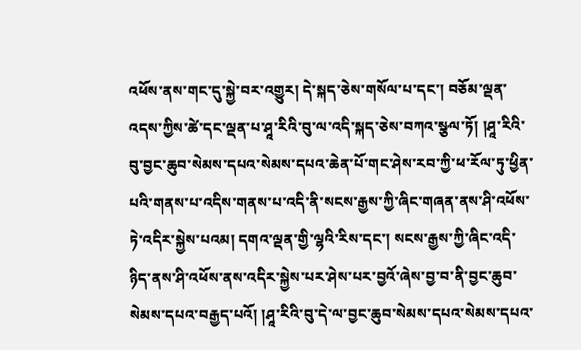འཕོས་ནས་གང་དུ་སྐྱེ་བར་འགྱུར། དེ་སྐད་ཅེས་གསོལ་པ་དང་། བཅོམ་ལྡན་འདས་ཀྱིས་ཚེ་དང་ལྡན་པ་ཤཱ་རིའི་བུ་ལ་འདི་སྐད་ཅེས་བཀའ་སྩལ་ཏོ། །ཤཱ་རིའི་བུ་བྱང་ཆུབ་སེམས་དཔའ་སེམས་དཔའ་ཆེན་པོ་གང་ཤེས་རབ་ཀྱི་ཕ་རོལ་ཏུ་ཕྱིན་པའི་གནས་པ་འདིས་གནས་པ་འདི་ནི་སངས་རྒྱས་ཀྱི་ཞིང་གཞན་ནས་ཤི་འཕོས་ཏེ་འདིར་སྐྱེས་པའམ། དགའ་ལྡན་གྱི་ལྷའི་རིས་དང་། སངས་རྒྱས་ཀྱི་ཞིང་འདི་ཉིད་ནས་ཤི་འཕོས་ནས་འདིར་སྐྱེས་པར་ཤེས་པར་བྱའོ་ཞེས་བྱ་བ་ནི་བྱང་ཆུབ་སེམས་དཔའ་བརྒྱད་པའོ། །ཤཱ་རིའི་བུ་དེ་ལ་བྱང་ཆུབ་སེམས་དཔའ་སེམས་དཔའ་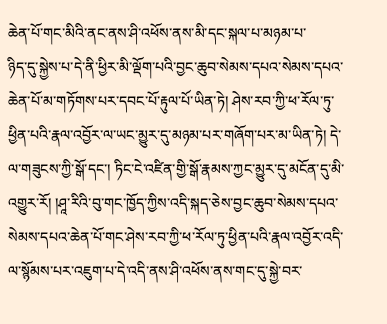ཆེན་པོ་གང་མིའི་ནང་ནས་ཤི་འཕོས་ནས་མི་དང་སྐལ་པ་མཉམ་པ་
ཉིད་དུ་སྐྱེས་པ་དེ་ནི་ཕྱིར་མི་ལྡོག་པའི་བྱང་ཆུབ་སེམས་དཔའ་སེམས་དཔའ་ཆེན་པོ་མ་གཏོགས་པར་དབང་པོ་རྟུལ་པོ་ཡིན་ཏེ། ཤེས་རབ་ཀྱི་ཕ་རོལ་ཏུ་ཕྱིན་པའི་རྣལ་འབྱོར་ལ་ཡང་མྱུར་དུ་མཉམ་པར་གཞོག་པར་མ་ཡིན་ཏེ། དེ་ལ་གཟུངས་ཀྱི་སྒོ་དང་། ཏིང་ངེ་འཛིན་གྱི་སྒོ་རྣམས་ཀྱང་མྱུར་དུ་མངོན་དུ་མི་འགྱུར་རོ། །ཤཱ་རིའི་བུ་གང་ཁྱོད་ཀྱིས་འདི་སྐད་ཅེས་བྱང་ཆུབ་སེམས་དཔའ་སེམས་དཔའ་ཆེན་པོ་གང་ཤེས་རབ་ཀྱི་ཕ་རོལ་ཏུ་ཕྱིན་པའི་རྣལ་འབྱོར་འདི་ལ་སྙོམས་པར་འཇུག་པ་དེ་འདི་ནས་ཤི་འཕོས་ནས་གང་དུ་སྐྱེ་བར་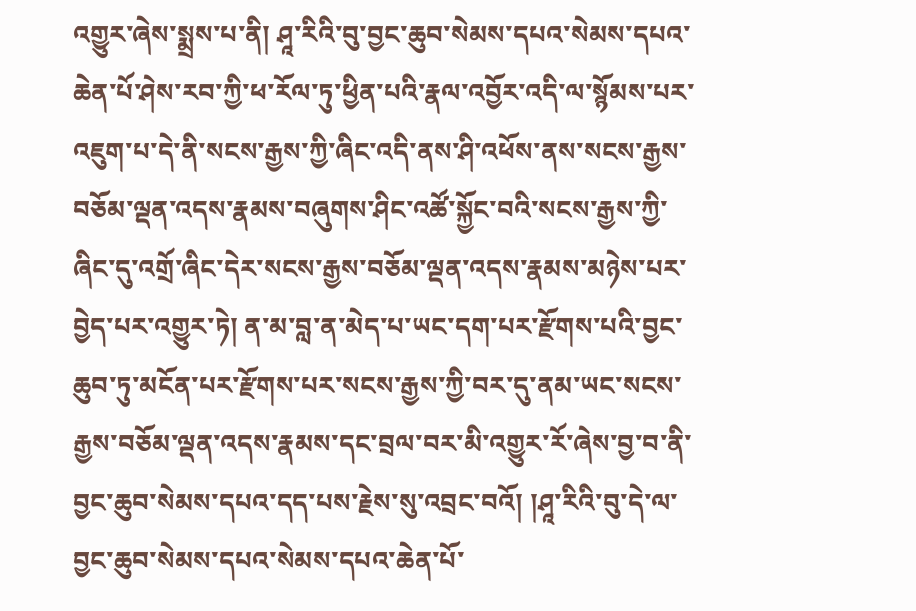འགྱུར་ཞེས་སྨྲས་པ་ནི། ཤཱ་རིའི་བུ་བྱང་ཆུབ་སེམས་དཔའ་སེམས་དཔའ་ཆེན་པོ་ཤེས་རབ་ཀྱི་ཕ་རོལ་ཏུ་ཕྱིན་པའི་རྣལ་འབྱོར་འདི་ལ་སྙོམས་པར་འཇུག་པ་དེ་ནི་སངས་རྒྱས་ཀྱི་ཞིང་འདི་ནས་ཤི་འཕོས་ནས་སངས་རྒྱས་བཅོམ་ལྡན་འདས་རྣམས་བཞུགས་ཤིང་འཚོ་སྐྱོང་བའི་སངས་རྒྱས་ཀྱི་ཞིང་དུ་འགྲོ་ཞིང་དེར་སངས་རྒྱས་བཅོམ་ལྡན་འདས་རྣམས་མཉེས་པར་བྱེད་པར་འགྱུར་ཏེ། ན་མ་བླ་ན་མེད་པ་ཡང་དག་པར་རྫོགས་པའི་བྱང་ཆུབ་ཏུ་མངོན་པར་རྫོགས་པར་སངས་རྒྱས་ཀྱི་བར་དུ་ནམ་ཡང་སངས་རྒྱས་བཅོམ་ལྡན་འདས་རྣམས་དང་བྲལ་བར་མི་འགྱུར་རོ་ཞེས་བྱ་བ་ནི་བྱང་ཆུབ་སེམས་དཔའ་དད་པས་རྗེས་སུ་འབྲང་བའོ། །ཤཱ་རིའི་བུ་དེ་ལ་བྱང་ཆུབ་སེམས་དཔའ་སེམས་དཔའ་ཆེན་པོ་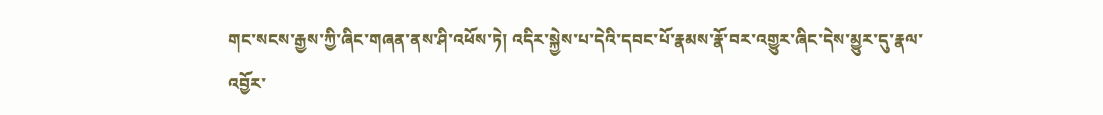གང་སངས་རྒྱས་ཀྱི་ཞིང་གཞན་ནས་ཤི་འཕོས་ཏེ། འདིར་སྐྱེས་པ་དེའི་དབང་པོ་རྣམས་རྣོ་བར་འགྱུར་ཞིང་དེས་མྱུར་དུ་རྣལ་འབྱོར་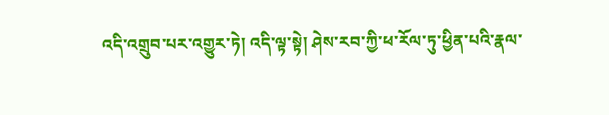འདི་འགྲུབ་པར་འགྱུར་ཏེ། འདི་ལྟ་སྟེ། ཤེས་རབ་ཀྱི་ཕ་རོལ་ཏུ་ཕྱིན་པའི་རྣལ་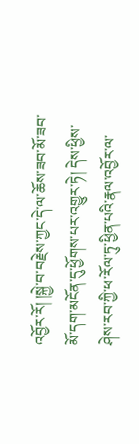འབྱོར་རོ། །སྐྱེ་བ་བརྗེས་ཀྱང་དེ་ལ་ཆོས་ཟབ་མོ་ཟབ་མོ་དག་མངོན་དུ་ཕྱོགས་པར་འགྱུར་ཏེ། དེས་ཕྱིས་ཤེས་རབ་ཀྱི་ཕ་རོལ་ཏུ་ཕྱིན་པའི་རྣལ་འབྱོར་ལ་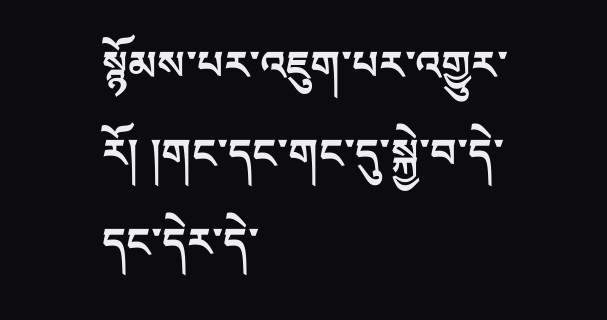སྙོམས་པར་འཇུག་པར་འགྱུར་རོ། །གང་དང་གང་དུ་སྐྱེ་བ་དེ་དང་དེར་དེ་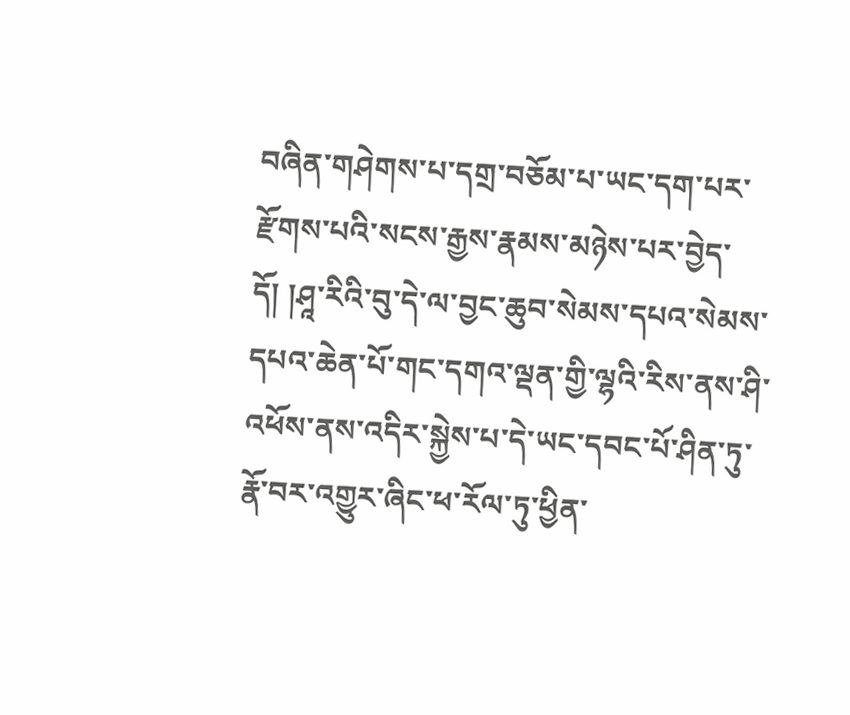བཞིན་གཤེགས་པ་དགྲ་བཅོམ་པ་ཡང་དག་པར་རྫོགས་པའི་སངས་རྒྱས་རྣམས་མཉེས་པར་བྱེད་དོ། །ཤཱ་རིའི་བུ་དེ་ལ་བྱང་ཆུབ་སེམས་དཔའ་སེམས་དཔའ་ཆེན་པོ་གང་དགའ་ལྡན་གྱི་ལྷའི་རིས་ནས་ཤི་འཕོས་ནས་འདིར་སྐྱེས་པ་དེ་ཡང་དབང་པོ་ཤིན་ཏུ་རྣོ་བར་འགྱུར་ཞིང་ཕ་རོལ་ཏུ་ཕྱིན་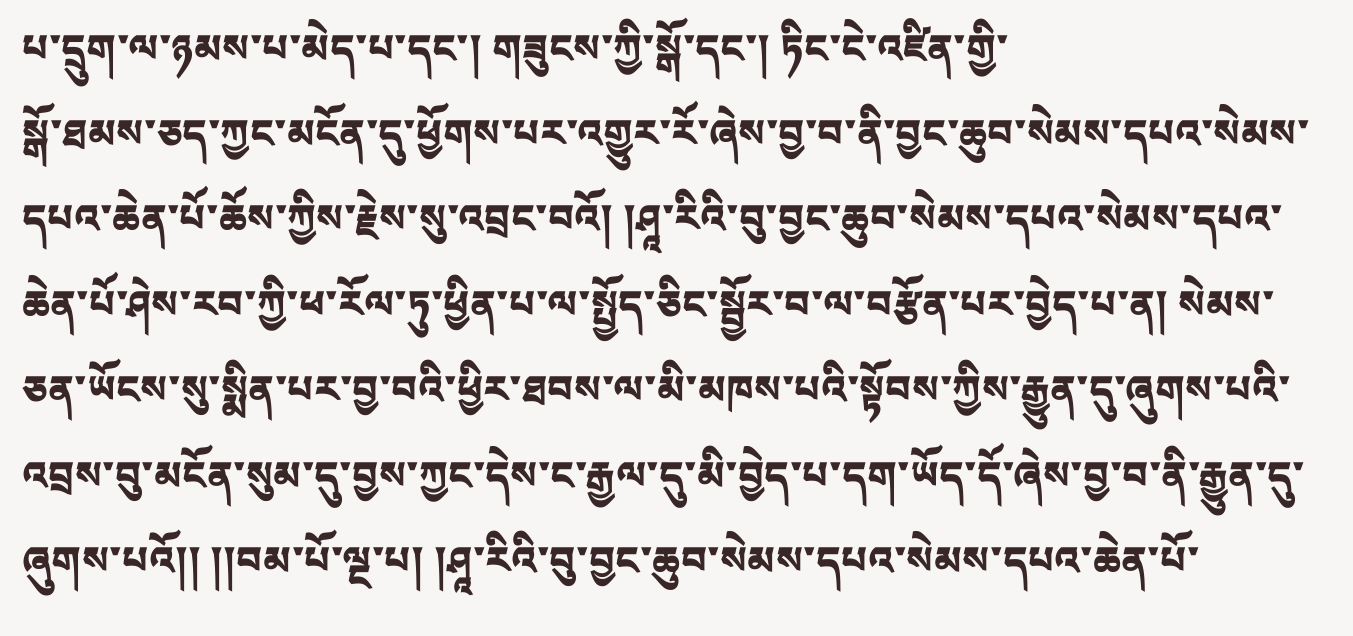པ་དྲུག་ལ་ཉམས་པ་མེད་པ་དང་། གཟུངས་ཀྱི་སྒོ་དང་། ཏིང་ངེ་འཛིན་གྱི་
སྒོ་ཐམས་ཅད་ཀྱང་མངོན་དུ་ཕྱོགས་པར་འགྱུར་རོ་ཞེས་བྱ་བ་ནི་བྱང་ཆུབ་སེམས་དཔའ་སེམས་དཔའ་ཆེན་པོ་ཆོས་ཀྱིས་རྗེས་སུ་འབྲང་བའོ། །ཤཱ་རིའི་བུ་བྱང་ཆུབ་སེམས་དཔའ་སེམས་དཔའ་ཆེན་པོ་ཤེས་རབ་ཀྱི་ཕ་རོལ་ཏུ་ཕྱིན་པ་ལ་སྤྱོད་ཅིང་སྦྱོར་བ་ལ་བརྩོན་པར་བྱེད་པ་ན། སེམས་ཅན་ཡོངས་སུ་སྨིན་པར་བྱ་བའི་ཕྱིར་ཐབས་ལ་མི་མཁས་པའི་སྟོབས་ཀྱིས་རྒྱུན་དུ་ཞུགས་པའི་འབྲས་བུ་མངོན་སུམ་དུ་བྱས་ཀྱང་དེས་ང་རྒྱལ་དུ་མི་བྱེད་པ་དག་ཡོད་དོ་ཞེས་བྱ་བ་ནི་རྒྱུན་དུ་ཞུགས་པའོ།། །།བམ་པོ་ལྔ་པ། །ཤཱ་རིའི་བུ་བྱང་ཆུབ་སེམས་དཔའ་སེམས་དཔའ་ཆེན་པོ་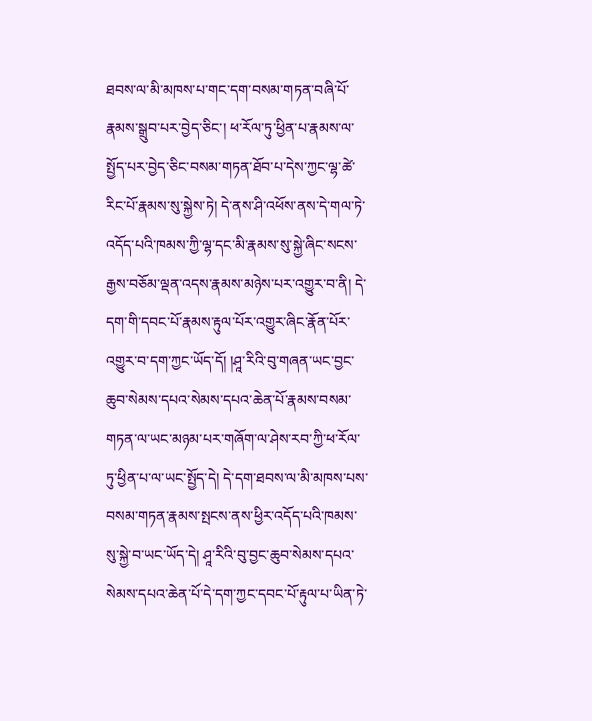ཐབས་ལ་མི་མཁས་པ་གང་དག་བསམ་གཏན་བཞི་པོ་རྣམས་སྒྲུབ་པར་བྱེད་ཅིང་། ཕ་རོལ་ཏུ་ཕྱིན་པ་རྣམས་ལ་སྤྱོད་པར་བྱེད་ཅིང་བསམ་གཏན་ཐོབ་པ་དེས་ཀྱང་ལྷ་ཚེ་རིང་པོ་རྣམས་སུ་སྐྱེས་ཏེ། དེ་ནས་ཤི་འཕོས་ནས་དེ་གལ་ཏེ་འདོད་པའི་ཁམས་ཀྱི་ལྷ་དང་མི་རྣམས་སུ་སྐྱེ་ཞིང་སངས་རྒྱས་བཅོམ་ལྡན་འདས་རྣམས་མཉེས་པར་འགྱུར་བ་ནི། དེ་དག་གི་དབང་པོ་རྣམས་རྟུལ་པོར་འགྱུར་ཞིང་རྣོན་པོར་འགྱུར་བ་དག་ཀྱང་ཡོད་དོ། །ཤཱ་རིའི་བུ་གཞན་ཡང་བྱང་ཆུབ་སེམས་དཔའ་སེམས་དཔའ་ཆེན་པོ་རྣམས་བསམ་གཏན་ལ་ཡང་མཉམ་པར་གཞོག་ལ་ཤེས་རབ་ཀྱི་ཕ་རོལ་ཏུ་ཕྱིན་པ་ལ་ཡང་སྤྱོད་དེ། དེ་དག་ཐབས་ལ་མི་མཁས་པས་བསམ་གཏན་རྣམས་སྤངས་ནས་ཕྱིར་འདོད་པའི་ཁམས་སུ་སྐྱེ་བ་ཡང་ཡོད་དེ། ཤཱ་རིའི་བུ་བྱང་ཆུབ་སེམས་དཔའ་སེམས་དཔའ་ཆེན་པོ་དེ་དག་ཀྱང་དབང་པོ་རྟུལ་པ་ཡིན་ཏེ་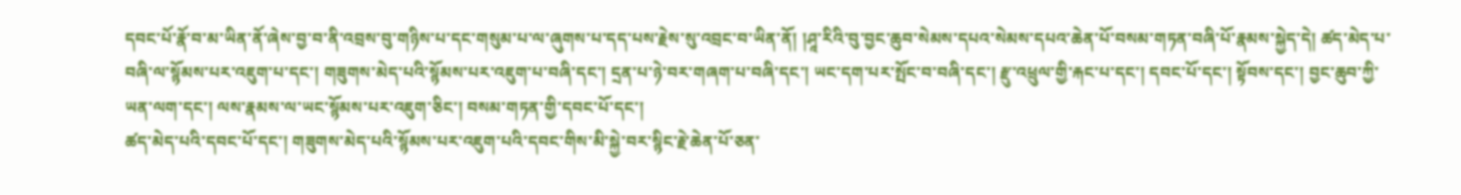དབང་པོ་རྣོ་བ་མ་ཡིན་ནོ་ཞེས་བྱ་བ་ནི་འབྲས་བུ་གཉིས་པ་དང་གསུམ་པ་ལ་ཞུགས་པ་དད་པས་རྗེས་སུ་འབྲང་བ་ཡིན་ནོ། །ཤཱ་རིའི་བུ་བྱང་ཆུབ་སེམས་དཔའ་སེམས་དཔའ་ཆེན་པོ་བསམ་གཏན་བཞི་པོ་རྣམས་སྐྱེད་དེ། ཚད་མེད་པ་བཞི་ལ་སྙོམས་པར་འཇུག་པ་དང་། གཟུགས་མེད་པའི་སྙོམས་པར་འཇུག་པ་བཞི་དང་། དྲན་པ་ཉེ་བར་གཞག་པ་བཞི་དང་། ཡང་དག་པར་སྤོང་བ་བཞི་དང་། རྫུ་འཕྲུལ་གྱི་རྐང་པ་དང་། དབང་པོ་དང་། སྟོབས་དང་། བྱང་ཆུབ་ཀྱི་ཡན་ལག་དང་། ལས་རྣམས་ལ་ཡང་སྙོམས་པར་འཇུག་ཅིང་། བསམ་གཏན་གྱི་དབང་པོ་དང་།
ཚད་མེད་པའི་དབང་པོ་དང་། གཟུགས་མེད་པའི་སྙོམས་པར་འཇུག་པའི་དབང་གིས་མི་སྐྱེ་བར་སྙིང་རྗེ་ཆེན་པོ་ཅན་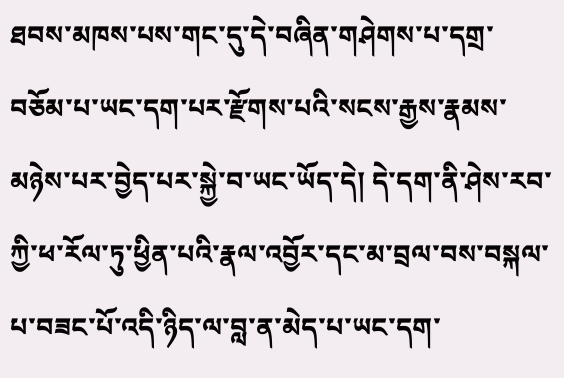ཐབས་མཁས་པས་གང་དུ་དེ་བཞིན་གཤེགས་པ་དགྲ་བཅོམ་པ་ཡང་དག་པར་རྫོགས་པའི་སངས་རྒྱས་རྣམས་མཉེས་པར་བྱེད་པར་སྐྱེ་བ་ཡང་ཡོད་དེ། དེ་དག་ནི་ཤེས་རབ་ཀྱི་ཕ་རོལ་ཏུ་ཕྱིན་པའི་རྣལ་འབྱོར་དང་མ་བྲལ་བས་བསྐལ་པ་བཟང་པོ་འདི་ཉིད་ལ་བླ་ན་མེད་པ་ཡང་དག་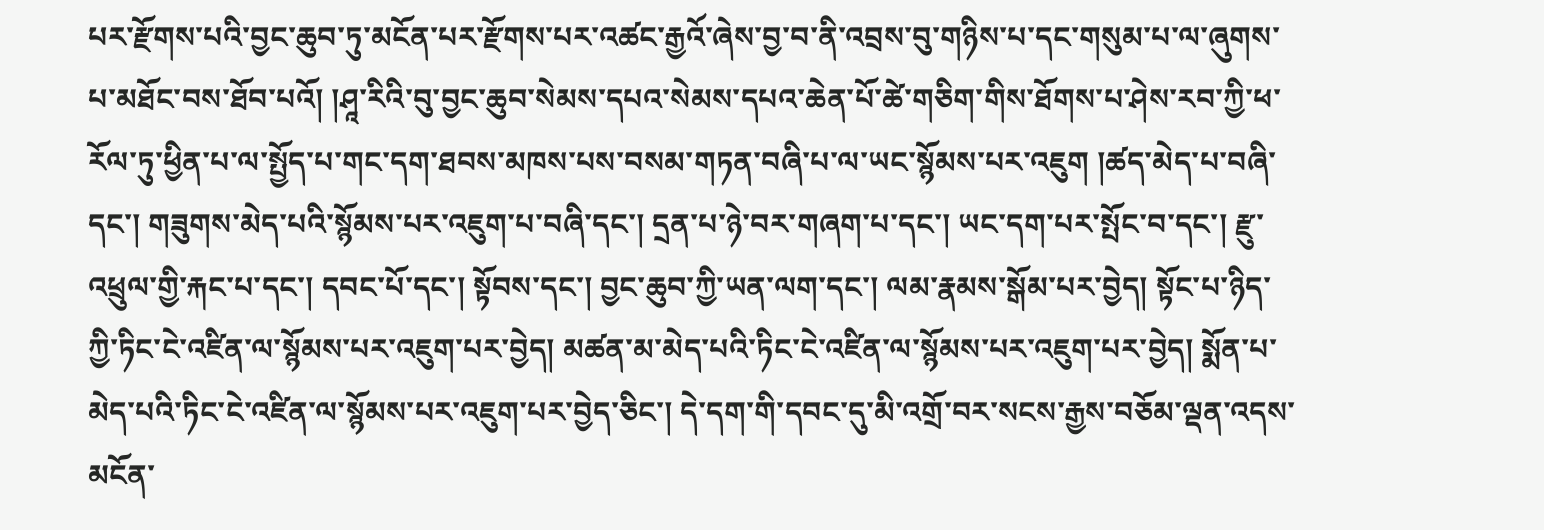པར་རྫོགས་པའི་བྱང་ཆུབ་ཏུ་མངོན་པར་རྫོགས་པར་འཚང་རྒྱའོ་ཞེས་བྱ་བ་ནི་འབྲས་བུ་གཉིས་པ་དང་གསུམ་པ་ལ་ཞུགས་པ་མཐོང་བས་ཐོབ་པའོ། །ཤཱ་རིའི་བུ་བྱང་ཆུབ་སེམས་དཔའ་སེམས་དཔའ་ཆེན་པོ་ཚེ་གཅིག་གིས་ཐོགས་པ་ཤེས་རབ་ཀྱི་ཕ་རོལ་ཏུ་ཕྱིན་པ་ལ་སྤྱོད་པ་གང་དག་ཐབས་མཁས་པས་བསམ་གཏན་བཞི་པ་ལ་ཡང་སྙོམས་པར་འཇུག །ཚད་མེད་པ་བཞི་དང་། གཟུགས་མེད་པའི་སྙོམས་པར་འཇུག་པ་བཞི་དང་། དྲན་པ་ཉེ་བར་གཞག་པ་དང་། ཡང་དག་པར་སྤོང་བ་དང་། རྫུ་འཕྲུལ་གྱི་རྐང་པ་དང་། དབང་པོ་དང་། སྟོབས་དང་། བྱང་ཆུབ་ཀྱི་ཡན་ལག་དང་། ལམ་རྣམས་སྒོམ་པར་བྱེད། སྟོང་པ་ཉིད་ཀྱི་ཏིང་ངེ་འཛིན་ལ་སྙོམས་པར་འཇུག་པར་བྱེད། མཚན་མ་མེད་པའི་ཏིང་ངེ་འཛིན་ལ་སྙོམས་པར་འཇུག་པར་བྱེད། སྨོན་པ་མེད་པའི་ཏིང་ངེ་འཛིན་ལ་སྙོམས་པར་འཇུག་པར་བྱེད་ཅིང་། དེ་དག་གི་དབང་དུ་མི་འགྲོ་བར་སངས་རྒྱས་བཅོམ་ལྡན་འདས་མངོན་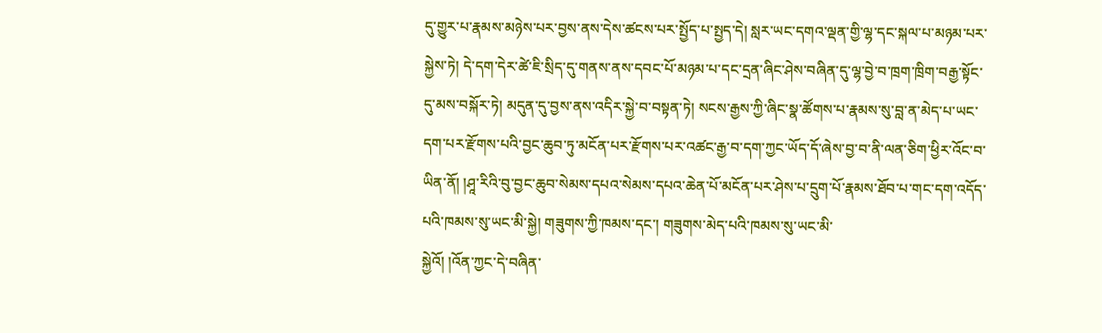དུ་གྱུར་པ་རྣམས་མཉེས་པར་བྱས་ནས་དེས་ཚངས་པར་སྤྱོད་པ་སྤྱད་དེ། སླར་ཡང་དགའ་ལྡན་གྱི་ལྷ་དང་སྐལ་པ་མཉམ་པར་སྐྱེས་ཏེ། དེ་དག་དེར་ཚེ་ཇི་སྲིད་དུ་གནས་ནས་དབང་པོ་མཉམ་པ་དང་དྲན་ཞིང་ཤེས་བཞིན་དུ་ལྷ་བྱེ་བ་ཁྲག་ཁྲིག་བརྒྱ་སྟོང་དུ་མས་བསྐོར་ཏེ། མདུན་དུ་བྱས་ནས་འདིར་སྐྱེ་བ་བསྟན་ཏེ། སངས་རྒྱས་ཀྱི་ཞིང་སྣ་ཚོགས་པ་རྣམས་སུ་བླ་ན་མེད་པ་ཡང་དག་པར་རྫོགས་པའི་བྱང་ཆུབ་ཏུ་མངོན་པར་རྫོགས་པར་འཚང་རྒྱ་བ་དག་ཀྱང་ཡོད་དོ་ཞེས་བྱ་བ་ནི་ལན་ཅིག་ཕྱིར་འོང་བ་ཡིན་ནོ། །ཤཱ་རིའི་བུ་བྱང་ཆུབ་སེམས་དཔའ་སེམས་དཔའ་ཆེན་པོ་མངོན་པར་ཤེས་པ་དྲུག་པོ་རྣམས་ཐོབ་པ་གང་དག་འདོད་པའི་ཁམས་སུ་ཡང་མི་སྐྱེ། གཟུགས་ཀྱི་ཁམས་དང་། གཟུགས་མེད་པའི་ཁམས་སུ་ཡང་མི་
སྐྱེའོ། །འོན་ཀྱང་དེ་བཞིན་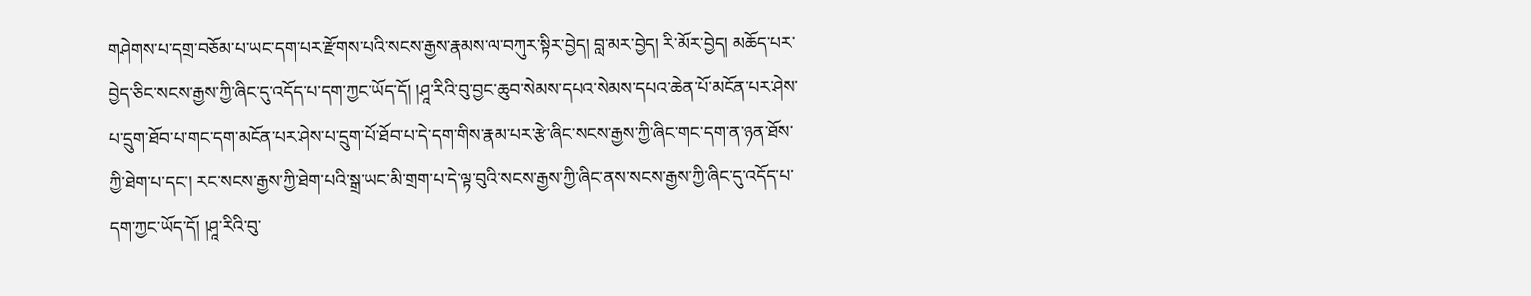གཤེགས་པ་དགྲ་བཅོམ་པ་ཡང་དག་པར་རྫོགས་པའི་སངས་རྒྱས་རྣམས་ལ་བཀུར་སྟིར་བྱེད། བླ་མར་བྱེད། རི་མོར་བྱེད། མཆོད་པར་བྱེད་ཅིང་སངས་རྒྱས་ཀྱི་ཞིང་དུ་འདོད་པ་དག་ཀྱང་ཡོད་དོ། །ཤཱ་རིའི་བུ་བྱང་ཆུབ་སེམས་དཔའ་སེམས་དཔའ་ཆེན་པོ་མངོན་པར་ཤེས་པ་དྲུག་ཐོབ་པ་གང་དག་མངོན་པར་ཤེས་པ་དྲུག་པོ་ཐོབ་པ་དེ་དག་གིས་རྣམ་པར་རྩེ་ཞིང་སངས་རྒྱས་ཀྱི་ཞིང་གང་དག་ན་ཉན་ཐོས་ཀྱི་ཐེག་པ་དང་། རང་སངས་རྒྱས་ཀྱི་ཐེག་པའི་སྒྲ་ཡང་མི་གྲག་པ་དེ་ལྟ་བུའི་སངས་རྒྱས་ཀྱི་ཞིང་ནས་སངས་རྒྱས་ཀྱི་ཞིང་དུ་འདོད་པ་དག་ཀྱང་ཡོད་དོ། །ཤཱ་རིའི་བུ་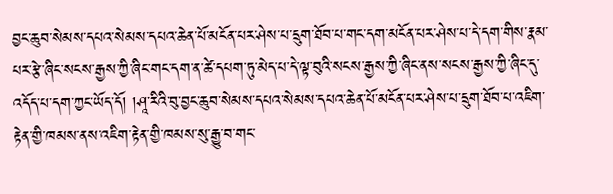བྱང་ཆུབ་སེམས་དཔའ་སེམས་དཔའ་ཆེན་པོ་མངོན་པར་ཤེས་པ་དྲུག་ཐོབ་པ་གང་དག་མངོན་པར་ཤེས་པ་དེ་དག་གིས་རྣམ་པར་རྩེ་ཞིང་སངས་རྒྱས་ཀྱི་ཞིང་གང་དག་ན་ཚེ་དཔག་ཏུ་མེད་པ་དེ་ལྟ་བུའི་སངས་རྒྱས་ཀྱི་ཞིང་ནས་སངས་རྒྱས་ཀྱི་ཞིང་དུ་འདོད་པ་དག་ཀྱང་ཡོད་དོ། །ཤཱ་རིའི་བུ་བྱང་ཆུབ་སེམས་དཔའ་སེམས་དཔའ་ཆེན་པོ་མངོན་པར་ཤེས་པ་དྲུག་ཐོབ་པ་འཇིག་རྟེན་གྱི་ཁམས་ནས་འཇིག་རྟེན་གྱི་ཁམས་སུ་རྒྱུ་བ་གང་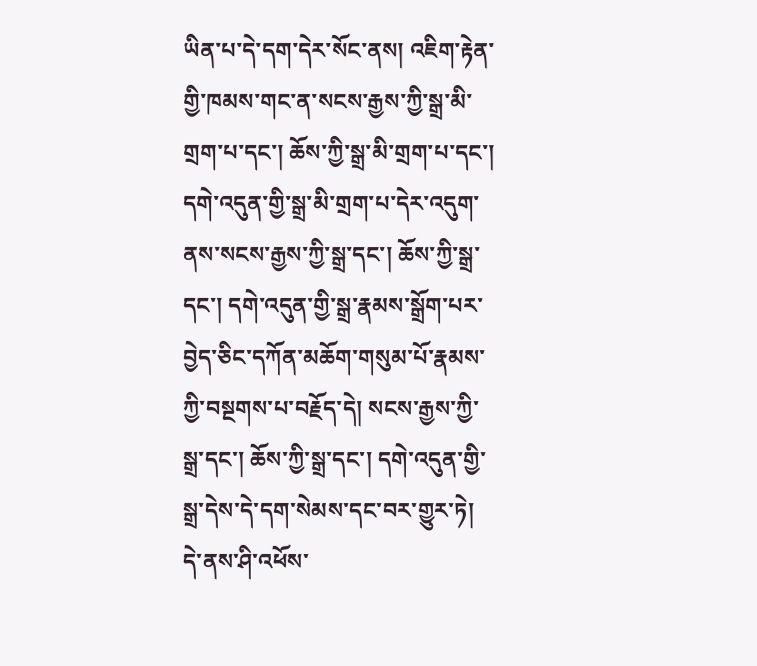ཡིན་པ་དེ་དག་དེར་སོང་ནས། འཇིག་རྟེན་གྱི་ཁམས་གང་ན་སངས་རྒྱས་ཀྱི་སྒྲ་མི་གྲག་པ་དང་། ཆོས་ཀྱི་སྒྲ་མི་གྲག་པ་དང་། དགེ་འདུན་གྱི་སྒྲ་མི་གྲག་པ་དེར་འདུག་ནས་སངས་རྒྱས་ཀྱི་སྒྲ་དང་། ཆོས་ཀྱི་སྒྲ་དང་། དགེ་འདུན་གྱི་སྒྲ་རྣམས་སྒྲོག་པར་བྱེད་ཅིང་དཀོན་མཆོག་གསུམ་པོ་རྣམས་ཀྱི་བསྔགས་པ་བརྗོད་དེ། སངས་རྒྱས་ཀྱི་སྒྲ་དང་། ཆོས་ཀྱི་སྒྲ་དང་། དགེ་འདུན་གྱི་སྒྲ་དེས་དེ་དག་སེམས་དང་བར་གྱུར་ཏེ། དེ་ནས་ཤི་འཕོས་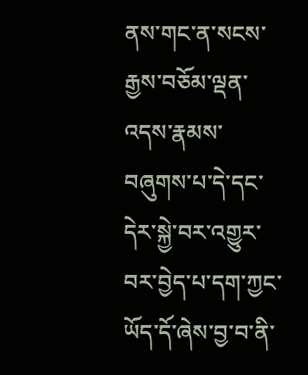ནས་གང་ན་སངས་རྒྱས་བཅོམ་ལྡན་འདས་རྣམས་བཞུགས་པ་དེ་དང་དེར་སྐྱེ་བར་འགྱུར་བར་བྱེད་པ་དག་ཀྱང་ཡོད་དོ་ཞེས་བྱ་བ་ནི་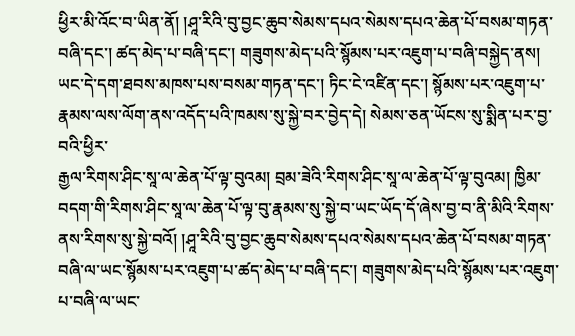ཕྱིར་མི་འོང་བ་ཡིན་ནོ། །ཤཱ་རིའི་བུ་བྱང་ཆུབ་སེམས་དཔའ་སེམས་དཔའ་ཆེན་པོ་བསམ་གཏན་བཞི་དང་། ཚད་མེད་པ་བཞི་དང་། གཟུགས་མེད་པའི་སྙོམས་པར་འཇུག་པ་བཞི་བསྐྱེད་ནས། ཡང་དེ་དག་ཐབས་མཁས་པས་བསམ་གཏན་དང་། ཏིང་ངེ་འཛིན་དང་། སྙོམས་པར་འཇུག་པ་རྣམས་ལས་ལོག་ནས་འདོད་པའི་ཁམས་སུ་སྐྱེ་བར་བྱེད་དེ། སེམས་ཅན་ཡོངས་སུ་སྨིན་པར་བྱ་བའི་ཕྱིར་
རྒྱལ་རིགས་ཤིང་སཱ་ལ་ཆེན་པོ་ལྟ་བུའམ། བྲམ་ཟེའི་རིགས་ཤིང་སཱ་ལ་ཆེན་པོ་ལྟ་བུའམ། ཁྱིམ་བདག་གི་རིགས་ཤིང་སཱ་ལ་ཆེན་པོ་ལྟ་བུ་རྣམས་སུ་སྐྱེ་བ་ཡང་ཡོད་དོ་ཞེས་བྱ་བ་ནི་མིའི་རིགས་ནས་རིགས་སུ་སྐྱེ་བའོ། །ཤཱ་རིའི་བུ་བྱང་ཆུབ་སེམས་དཔའ་སེམས་དཔའ་ཆེན་པོ་བསམ་གཏན་བཞི་ལ་ཡང་སྙོམས་པར་འཇུག་པ་ཚད་མེད་པ་བཞི་དང་། གཟུགས་མེད་པའི་སྙོམས་པར་འཇུག་པ་བཞི་ལ་ཡང་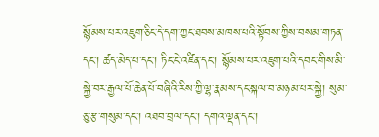སྙོམས་པར་འཇུག་ཅིང་དེ་དག་ཀྱང་ཐབས་མཁས་པའི་སྟོབས་ཀྱིས་བསམ་གཏན་དང་། ཚད་མེད་པ་དང་། ཏིང་ངེ་འཛིན་དང་། སྙོམས་པར་འཇུག་པའི་དབང་གིས་མི་སྐྱེ་བར་རྒྱལ་པོ་ཆེན་པོ་བཞིའི་རིས་ཀྱི་ལྷ་རྣམས་དང་སྐལ་བ་མཉམ་པར་སྐྱེ། སུམ་ཅུ་རྩ་གསུམ་དང་། འཐབ་བྲལ་དང་། དགའ་ལྡན་དང་།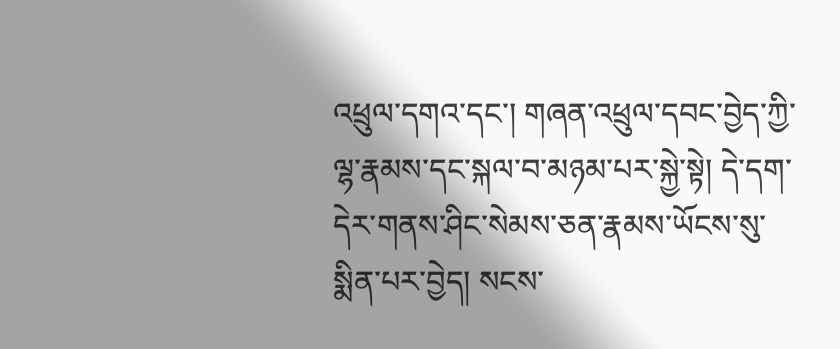འཕྲུལ་དགའ་དང་། གཞན་འཕྲུལ་དབང་བྱེད་ཀྱི་ལྷ་རྣམས་དང་སྐལ་བ་མཉམ་པར་སྐྱེ་སྟེ། དེ་དག་དེར་གནས་ཤིང་སེམས་ཅན་རྣམས་ཡོངས་སུ་སྨིན་པར་བྱེད། སངས་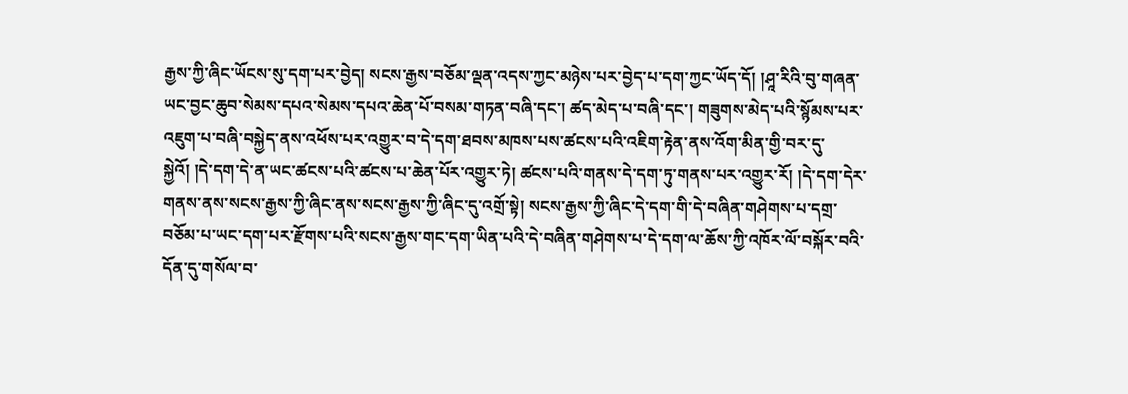རྒྱས་ཀྱི་ཞིང་ཡོངས་སུ་དག་པར་བྱེད། སངས་རྒྱས་བཅོམ་ལྡན་འདས་ཀྱང་མཉེས་པར་བྱེད་པ་དག་ཀྱང་ཡོད་དོ། །ཤཱ་རིའི་བུ་གཞན་ཡང་བྱང་ཆུབ་སེམས་དཔའ་སེམས་དཔའ་ཆེན་པོ་བསམ་གཏན་བཞི་དང་། ཚད་མེད་པ་བཞི་དང་། གཟུགས་མེད་པའི་སྙོམས་པར་འཇུག་པ་བཞི་བསྐྱེད་ནས་འཕོས་པར་འགྱུར་བ་དེ་དག་ཐབས་མཁས་པས་ཚངས་པའི་འཇིག་རྟེན་ནས་འོག་མིན་གྱི་བར་དུ་སྐྱེའོ། །དེ་དག་དེ་ན་ཡང་ཚངས་པའི་ཚངས་པ་ཆེན་པོར་འགྱུར་ཏེ། ཚངས་པའི་གནས་དེ་དག་ཏུ་གནས་པར་འགྱུར་རོ། །དེ་དག་དེར་གནས་ནས་སངས་རྒྱས་ཀྱི་ཞིང་ནས་སངས་རྒྱས་ཀྱི་ཞིང་དུ་འགྲོ་སྟེ། སངས་རྒྱས་ཀྱི་ཞིང་དེ་དག་གི་དེ་བཞིན་གཤེགས་པ་དགྲ་བཅོམ་པ་ཡང་དག་པར་རྫོགས་པའི་སངས་རྒྱས་གང་དག་ཡིན་པའི་དེ་བཞིན་གཤེགས་པ་དེ་དག་ལ་ཆོས་ཀྱི་འཁོར་ལོ་བསྐོར་བའི་དོན་དུ་གསོལ་བ་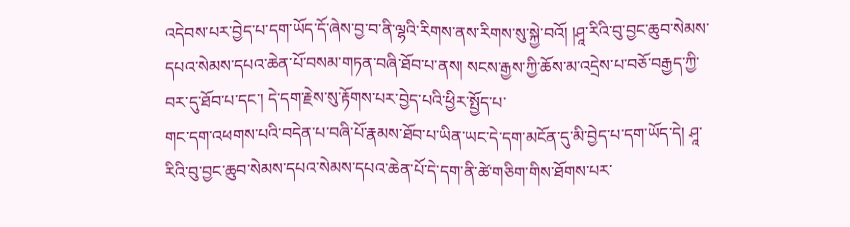འདེབས་པར་བྱེད་པ་དག་ཡོད་དོ་ཞེས་བྱ་བ་ནི་ལྷའི་རིགས་ནས་རིགས་སུ་སྐྱེ་བའོ། །ཤཱ་རིའི་བུ་བྱང་ཆུབ་སེམས་དཔའ་སེམས་དཔའ་ཆེན་པོ་བསམ་གཏན་བཞི་ཐོབ་པ་ནས། སངས་རྒྱས་ཀྱི་ཆོས་མ་འདྲེས་པ་བཅོ་བརྒྱད་ཀྱི་བར་དུ་ཐོབ་པ་དང་། དེ་དག་རྗེས་སུ་རྟོགས་པར་བྱེད་པའི་ཕྱིར་སྤྱོད་པ་
གང་དག་འཕགས་པའི་བདེན་པ་བཞི་པོ་རྣམས་ཐོབ་པ་ཡིན་ཡང་དེ་དག་མངོན་དུ་མི་བྱེད་པ་དག་ཡོད་དེ། ཤཱ་རིའི་བུ་བྱང་ཆུབ་སེམས་དཔའ་སེམས་དཔའ་ཆེན་པོ་དེ་དག་ནི་ཚེ་གཅིག་གིས་ཐོགས་པར་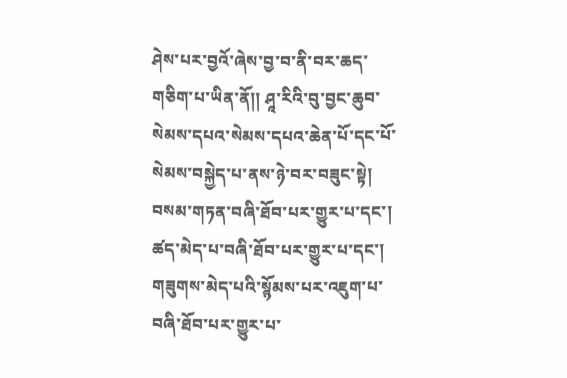ཤེས་པར་བྱའོ་ཞེས་བྱ་བ་ནི་བར་ཆད་གཅིག་པ་ཡིན་ནོ།། ཤཱ་རིའི་བུ་བྱང་ཆུབ་སེམས་དཔའ་སེམས་དཔའ་ཆེན་པོ་དང་པོ་སེམས་བསྐྱེད་པ་ནས་ཉེ་བར་བཟུང་སྟེ། བསམ་གཏན་བཞི་ཐོབ་པར་གྱུར་པ་དང་། ཚད་མེད་པ་བཞི་ཐོབ་པར་གྱུར་པ་དང་། གཟུགས་མེད་པའི་སྙོམས་པར་འཇུག་པ་བཞི་ཐོབ་པར་གྱུར་པ་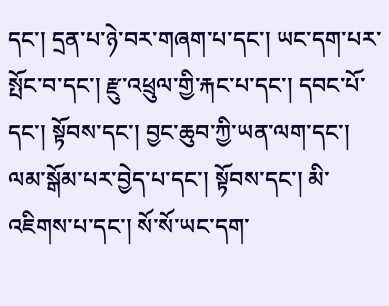དང་། དྲན་པ་ཉེ་བར་གཞག་པ་དང་། ཡང་དག་པར་སྤོང་བ་དང་། རྫུ་འཕྲུལ་གྱི་རྐང་པ་དང་། དབང་པོ་དང་། སྟོབས་དང་། བྱང་ཆུབ་ཀྱི་ཡན་ལག་དང་། ལམ་སྒོམ་པར་བྱེད་པ་དང་། སྟོབས་དང་། མི་འཇིགས་པ་དང་། སོ་སོ་ཡང་དག་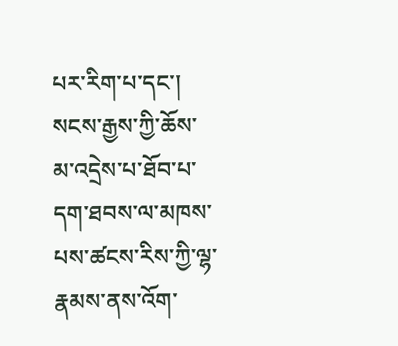པར་རིག་པ་དང་། སངས་རྒྱས་ཀྱི་ཆོས་མ་འདྲེས་པ་ཐོབ་པ་དག་ཐབས་ལ་མཁས་པས་ཚངས་རིས་ཀྱི་ལྷ་རྣམས་ནས་འོག་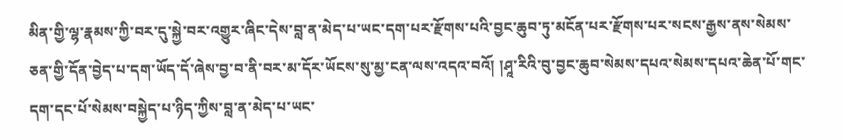མིན་གྱི་ལྷ་རྣམས་ཀྱི་བར་དུ་སྐྱེ་བར་འགྱུར་ཞིང་དེས་བླ་ན་མེད་པ་ཡང་དག་པར་རྫོགས་པའི་བྱང་ཆུབ་ཏུ་མངོན་པར་རྫོགས་པར་སངས་རྒྱས་ནས་སེམས་ཅན་གྱི་དོན་བྱེད་པ་དག་ཡོད་དོ་ཞེས་བྱ་བ་ནི་བར་མ་དོར་ཡོངས་སུ་མྱ་ངན་ལས་འདའ་བའོ། །ཤཱ་རིའི་བུ་བྱང་ཆུབ་སེམས་དཔའ་སེམས་དཔའ་ཆེན་པོ་གང་དག་དང་པོ་སེམས་བསྐྱེད་པ་ཉིད་ཀྱིས་བླ་ན་མེད་པ་ཡང་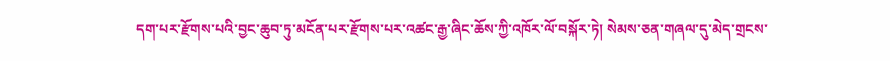དག་པར་རྫོགས་པའི་བྱང་ཆུབ་ཏུ་མངོན་པར་རྫོགས་པར་འཚང་རྒྱ་ཞིང་ཆོས་ཀྱི་འཁོར་ལོ་བསྐོར་ཏེ། སེམས་ཅན་གཞལ་དུ་མེད་གྲངས་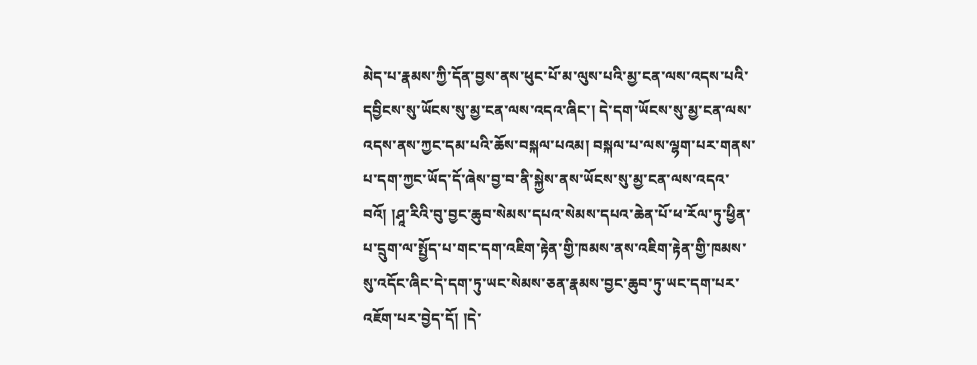མེད་པ་རྣམས་ཀྱི་དོན་བྱས་ནས་ཕུང་པོ་མ་ལུས་པའི་མྱ་ངན་ལས་འདས་པའི་དབྱིངས་སུ་ཡོངས་སུ་མྱ་ངན་ལས་འདའ་ཞིང་། དེ་དག་ཡོངས་སུ་མྱ་ངན་ལས་འདས་ནས་ཀྱང་དམ་པའི་ཆོས་བསྐལ་པའམ། བསྐལ་པ་ལས་ལྷག་པར་གནས་པ་དག་ཀྱང་ཡོད་དོ་ཞེས་བྱ་བ་ནི་སྐྱེས་ནས་ཡོངས་སུ་མྱ་ངན་ལས་འདའ་བའོ། །ཤཱ་རིའི་བུ་བྱང་ཆུབ་སེམས་དཔའ་སེམས་དཔའ་ཆེན་པོ་ཕ་རོལ་ཏུ་ཕྱིན་པ་དྲུག་ལ་སྤྱོད་པ་གང་དག་འཇིག་རྟེན་གྱི་ཁམས་ནས་འཇིག་རྟེན་གྱི་ཁམས་སུ་འདོང་ཞིང་དེ་དག་ཏུ་ཡང་སེམས་ཅན་རྣམས་བྱང་ཆུབ་ཏུ་ཡང་དག་པར་འཇོག་པར་བྱེད་དོ། །དེ་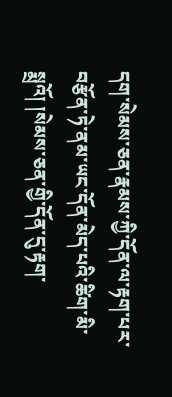དག་སེམས་ཅན་རྣམས་ཀྱི་དོན་ལ་རྟག་པར་བརྩོན་ཏེ་ནམ་ཡང་དོན་མེད་པའི་ཚིག་མི་སྨྲའོ། །སེམས་ཅན་གྱི་དོན་དུ་རྟག་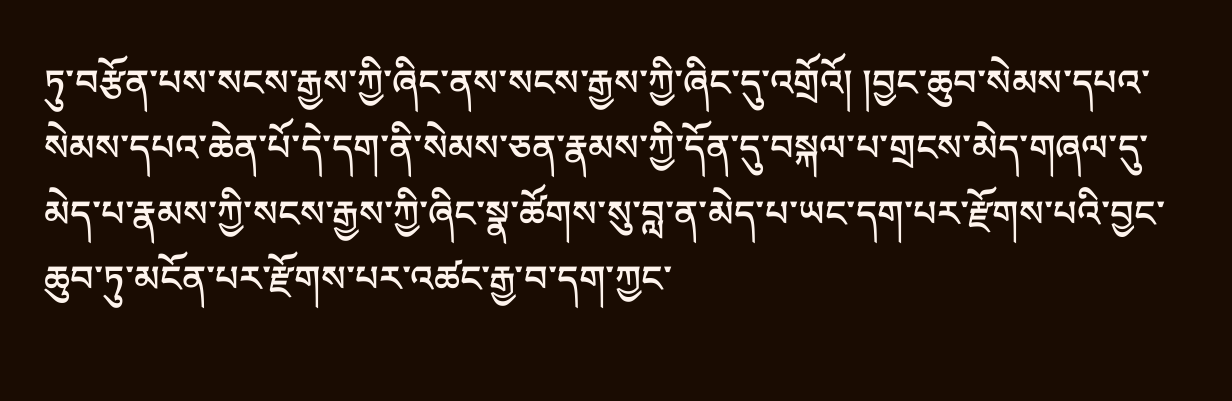ཏུ་བརྩོན་པས་སངས་རྒྱས་ཀྱི་ཞིང་ནས་སངས་རྒྱས་ཀྱི་ཞིང་དུ་འགྲོའོ། །བྱང་ཆུབ་སེམས་དཔའ་སེམས་དཔའ་ཆེན་པོ་དེ་དག་ནི་སེམས་ཅན་རྣམས་ཀྱི་དོན་དུ་བསྐལ་པ་གྲངས་མེད་གཞལ་དུ་མེད་པ་རྣམས་ཀྱི་སངས་རྒྱས་ཀྱི་ཞིང་སྣ་ཚོགས་སུ་བླ་ན་མེད་པ་ཡང་དག་པར་རྫོགས་པའི་བྱང་ཆུབ་ཏུ་མངོན་པར་རྫོགས་པར་འཚང་རྒྱ་བ་དག་ཀྱང་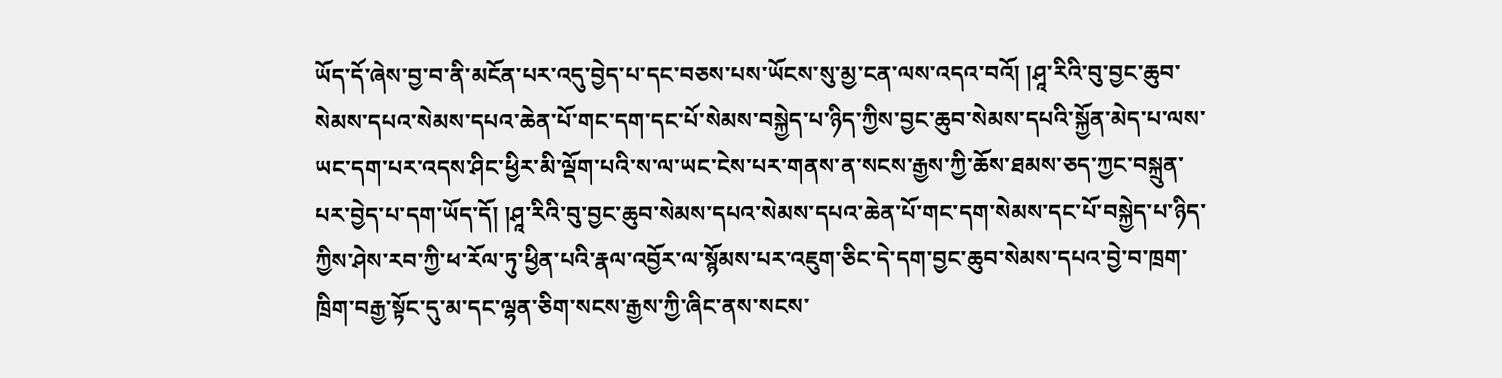ཡོད་དོ་ཞེས་བྱ་བ་ནི་མངོན་པར་འདུ་བྱེད་པ་དང་བཅས་པས་ཡོངས་སུ་མྱ་ངན་ལས་འདའ་བའོ། །ཤཱ་རིའི་བུ་བྱང་ཆུབ་སེམས་དཔའ་སེམས་དཔའ་ཆེན་པོ་གང་དག་དང་པོ་སེམས་བསྐྱེད་པ་ཉིད་ཀྱིས་བྱང་ཆུབ་སེམས་དཔའི་སྐྱོན་མེད་པ་ལས་ཡང་དག་པར་འདས་ཤིང་ཕྱིར་མི་ལྡོག་པའི་ས་ལ་ཡང་ངེས་པར་གནས་ན་སངས་རྒྱས་ཀྱི་ཆོས་ཐམས་ཅད་ཀྱང་བསྐྲུན་པར་བྱེད་པ་དག་ཡོད་དོ། །ཤཱ་རིའི་བུ་བྱང་ཆུབ་སེམས་དཔའ་སེམས་དཔའ་ཆེན་པོ་གང་དག་སེམས་དང་པོ་བསྐྱེད་པ་ཉིད་ཀྱིས་ཤེས་རབ་ཀྱི་ཕ་རོལ་ཏུ་ཕྱིན་པའི་རྣལ་འབྱོར་ལ་སྙོམས་པར་འཇུག་ཅིང་དེ་དག་བྱང་ཆུབ་སེམས་དཔའ་བྱེ་བ་ཁྲག་ཁྲིག་བརྒྱ་སྟོང་དུ་མ་དང་ལྷན་ཅིག་སངས་རྒྱས་ཀྱི་ཞིང་ནས་སངས་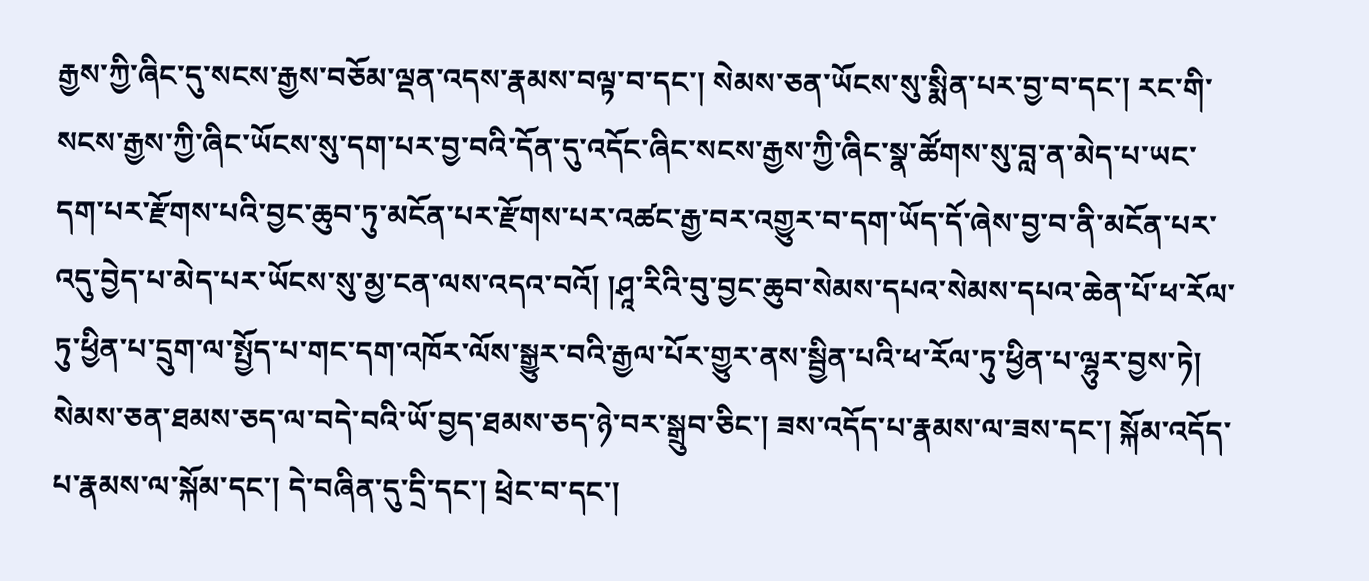རྒྱས་ཀྱི་ཞིང་དུ་སངས་རྒྱས་བཅོམ་ལྡན་འདས་རྣམས་བལྟ་བ་དང་། སེམས་ཅན་ཡོངས་སུ་སྨིན་པར་བྱ་བ་དང་། རང་གི་སངས་རྒྱས་ཀྱི་ཞིང་ཡོངས་སུ་དག་པར་བྱ་བའི་དོན་དུ་འདོང་ཞིང་སངས་རྒྱས་ཀྱི་ཞིང་སྣ་ཚོགས་སུ་བླ་ན་མེད་པ་ཡང་དག་པར་རྫོགས་པའི་བྱང་ཆུབ་ཏུ་མངོན་པར་རྫོགས་པར་འཚང་རྒྱ་བར་འགྱུར་བ་དག་ཡོད་དོ་ཞེས་བྱ་བ་ནི་མངོན་པར་འདུ་བྱེད་པ་མེད་པར་ཡོངས་སུ་མྱ་ངན་ལས་འདའ་བའོ། །ཤཱ་རིའི་བུ་བྱང་ཆུབ་སེམས་དཔའ་སེམས་དཔའ་ཆེན་པོ་ཕ་རོལ་ཏུ་ཕྱིན་པ་དྲུག་ལ་སྤྱོད་པ་གང་དག་འཁོར་ལོས་སྒྱུར་བའི་རྒྱལ་པོར་གྱུར་ནས་སྦྱིན་པའི་ཕ་རོལ་ཏུ་ཕྱིན་པ་ལྷུར་བྱས་ཏེ། སེམས་ཅན་ཐམས་ཅད་ལ་བདེ་བའི་ཡོ་བྱད་ཐམས་ཅད་ཉེ་བར་སྒྲུབ་ཅིང་། ཟས་འདོད་པ་རྣམས་ལ་ཟས་དང་། སྐོམ་འདོད་པ་རྣམས་ལ་སྐོམ་དང་། དེ་བཞིན་དུ་དྲི་དང་། ཕྲེང་བ་དང་།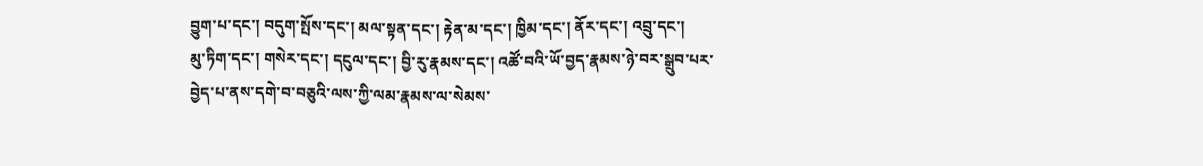བྱུག་པ་དང་། བདུག་སྤོས་དང་། མལ་སྟན་དང་། རྟེན་མ་དང་། ཁྱིམ་དང་། ནོར་དང་། འབྲུ་དང་།
མུ་ཏིག་དང་། གསེར་དང་། དངུལ་དང་། བྱི་རུ་རྣམས་དང་། འཚོ་བའི་ཡོ་བྱད་རྣམས་ཉེ་བར་སྒྲུབ་པར་བྱེད་པ་ནས་དགེ་བ་བཅུའི་ལས་ཀྱི་ལམ་རྣམས་ལ་སེམས་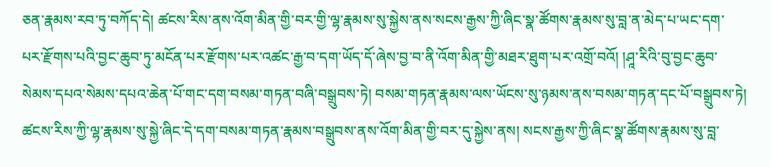ཅན་རྣམས་རབ་ཏུ་བཀོད་དེ། ཚངས་རིས་ནས་འོག་མིན་གྱི་བར་གྱི་ལྷ་རྣམས་སུ་སྐྱེས་ནས་སངས་རྒྱས་ཀྱི་ཞིང་སྣ་ཚོགས་རྣམས་སུ་བླ་ན་མེད་པ་ཡང་དག་པར་རྫོགས་པའི་བྱང་ཆུབ་ཏུ་མངོན་པར་རྫོགས་པར་འཚང་རྒྱ་བ་དག་ཡོད་དོ་ཞེས་བྱ་བ་ནི་འོག་མིན་གྱི་མཐར་ཐུག་པར་འགྲོ་བའོ། །ཤཱ་རིའི་བུ་བྱང་ཆུབ་སེམས་དཔའ་སེམས་དཔའ་ཆེན་པོ་གང་དག་བསམ་གཏན་བཞི་བསྒྲུབས་ཏེ། བསམ་གཏན་རྣམས་ལས་ཡོངས་སུ་ཉམས་ནས་བསམ་གཏན་དང་པོ་བསྒྲུབས་ཏེ། ཚངས་རིས་ཀྱི་ལྷ་རྣམས་སུ་སྐྱེ་ཞིང་དེ་དག་བསམ་གཏན་རྣམས་བསྒྲུབས་ནས་འོག་མིན་གྱི་བར་དུ་སྐྱེས་ནས། སངས་རྒྱས་ཀྱི་ཞིང་སྣ་ཚོགས་རྣམས་སུ་བླ་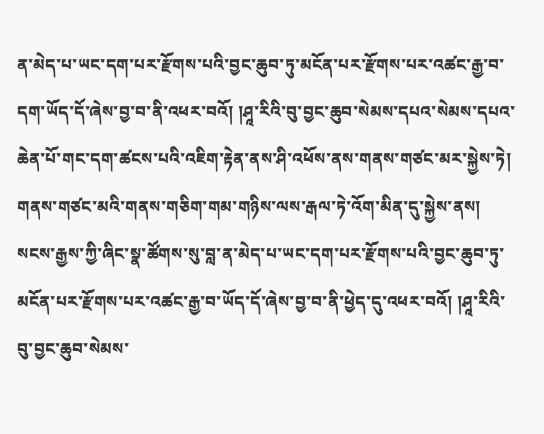ན་མེད་པ་ཡང་དག་པར་རྫོགས་པའི་བྱང་ཆུབ་ཏུ་མངོན་པར་རྫོགས་པར་འཚང་རྒྱ་བ་དག་ཡོད་དོ་ཞེས་བྱ་བ་ནི་འཕར་བའོ། །ཤཱ་རིའི་བུ་བྱང་ཆུབ་སེམས་དཔའ་སེམས་དཔའ་ཆེན་པོ་གང་དག་ཚངས་པའི་འཇིག་རྟེན་ནས་ཤི་འཕོས་ནས་གནས་གཙང་མར་སྐྱེས་ཏེ། གནས་གཙང་མའི་གནས་གཅིག་གམ་གཉིས་ལས་རྒལ་ཏེ་འོག་མིན་དུ་སྐྱེས་ནས། སངས་རྒྱས་ཀྱི་ཞིང་སྣ་ཚོགས་སུ་བླ་ན་མེད་པ་ཡང་དག་པར་རྫོགས་པའི་བྱང་ཆུབ་ཏུ་མངོན་པར་རྫོགས་པར་འཚང་རྒྱ་བ་ཡོད་དོ་ཞེས་བྱ་བ་ནི་ཕྱེད་དུ་འཕར་བའོ། །ཤཱ་རིའི་བུ་བྱང་ཆུབ་སེམས་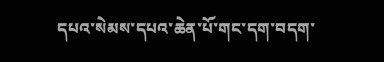དཔའ་སེམས་དཔའ་ཆེན་པོ་གང་དག་བདག་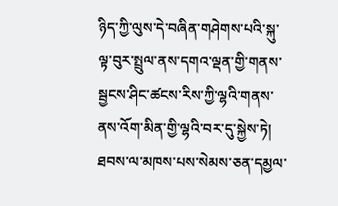ཉིད་ཀྱི་ལུས་དེ་བཞིན་གཤེགས་པའི་སྐུ་ལྟ་བུར་སྤྲུལ་ནས་དགའ་ལྡན་གྱི་གནས་སྦྱངས་ཤིང་ཚངས་རིས་ཀྱི་ལྷའི་གནས་ནས་འོག་མིན་གྱི་ལྷའི་བར་དུ་སྐྱེས་ཏེ། ཐབས་ལ་མཁས་པས་སེམས་ཅན་དམྱལ་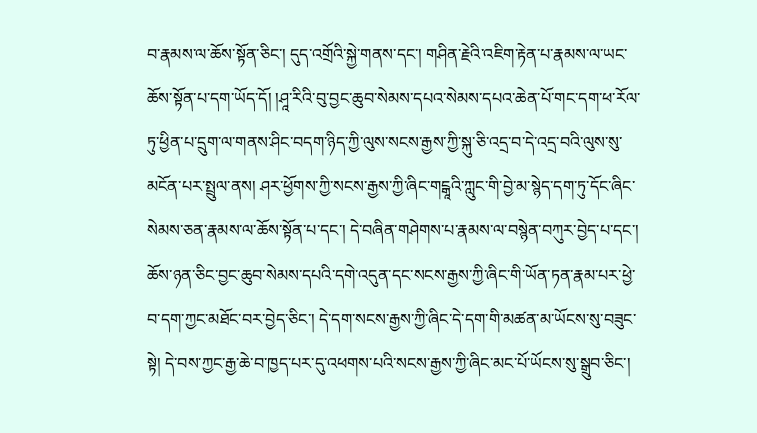བ་རྣམས་ལ་ཆོས་སྟོན་ཅིང་། དུད་འགྲོའི་སྐྱེ་གནས་དང་། གཤིན་རྗེའི་འཇིག་རྟེན་པ་རྣམས་ལ་ཡང་ཆོས་སྟོན་པ་དག་ཡོད་དོ། །ཤཱ་རིའི་བུ་བྱང་ཆུབ་སེམས་དཔའ་སེམས་དཔའ་ཆེན་པོ་གང་དག་ཕ་རོལ་ཏུ་ཕྱིན་པ་དྲུག་ལ་གནས་ཤིང་བདག་ཉིད་ཀྱི་ལུས་སངས་རྒྱས་ཀྱི་སྐུ་ཅི་འདྲ་བ་དེ་འདྲ་བའི་ལུས་སུ་མངོན་པར་སྤྲུལ་ནས། ཤར་ཕྱོགས་ཀྱི་སངས་རྒྱས་ཀྱི་ཞིང་གངྒཱའི་ཀླུང་གི་བྱེ་མ་སྙེད་དག་ཏུ་དོང་ཞིང་
སེམས་ཅན་རྣམས་ལ་ཆོས་སྟོན་པ་དང་། དེ་བཞིན་གཤེགས་པ་རྣམས་ལ་བསྙེན་བཀུར་བྱེད་པ་དང་། ཆོས་ཉན་ཅིང་བྱང་ཆུབ་སེམས་དཔའི་དགེ་འདུན་དང་སངས་རྒྱས་ཀྱི་ཞིང་གི་ཡོན་ཏན་རྣམ་པར་ཕྱེ་བ་དག་ཀྱང་མཐོང་བར་བྱེད་ཅིང་། དེ་དག་སངས་རྒྱས་ཀྱི་ཞིང་དེ་དག་གི་མཚན་མ་ཡོངས་སུ་བཟུང་སྟེ། དེ་བས་ཀྱང་རྒྱ་ཆེ་བ་ཁྱད་པར་དུ་འཕགས་པའི་སངས་རྒྱས་ཀྱི་ཞིང་མང་པོ་ཡོངས་སུ་སྒྲུབ་ཅིང་།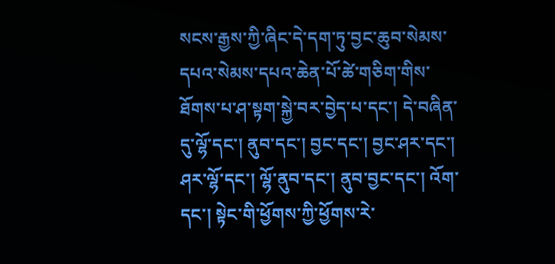སངས་རྒྱས་ཀྱི་ཞིང་དེ་དག་ཏུ་བྱང་ཆུབ་སེམས་དཔའ་སེམས་དཔའ་ཆེན་པོ་ཚེ་གཅིག་གིས་ཐོགས་པ་ཤ་སྟག་སྐྱེ་བར་བྱེད་པ་དང་། དེ་བཞིན་དུ་ལྷོ་དང་། ནུབ་དང་། བྱང་དང་། བྱང་ཤར་དང་། ཤར་ལྷོ་དང་། ལྷོ་ནུབ་དང་། ནུབ་བྱང་དང་། འོག་དང་། སྟེང་གི་ཕྱོགས་ཀྱི་ཕྱོགས་རེ་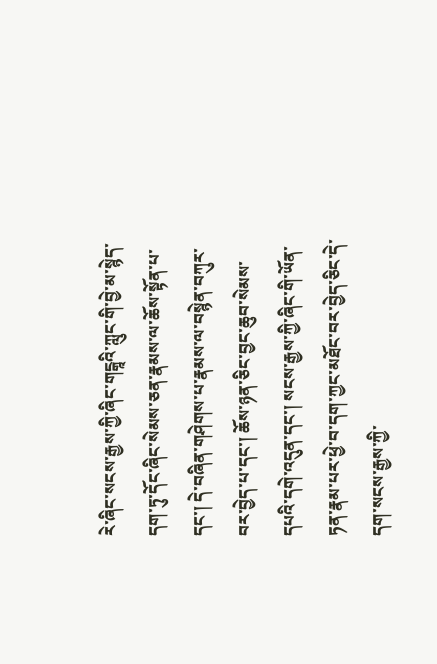རེ་ཞིང་སངས་རྒྱས་ཀྱི་ཞིང་གངྒཱའི་ཀླུང་གི་བྱེ་མ་སྙེད་དག་ཏུ་དོང་ཞིང་སེམས་ཅན་རྣམས་ལ་ཆོས་སྟོན་པ་དང་། དེ་བཞིན་གཤེགས་པ་རྣམས་ལ་བསྙེན་བཀུར་བར་བྱེད་པ་དང་། ཆོས་ཉན་ཅིང་བྱང་ཆུབ་སེམས་དཔའི་དགེ་འདུན་དང་། སངས་རྒྱས་ཀྱི་ཞིང་གི་ཡོན་ཏན་རྣམ་པར་ཕྱེ་བ་དག་ཀྱང་མཐོང་བར་བྱེད་ཅིང་དེ་དག་སངས་རྒྱས་ཀྱི་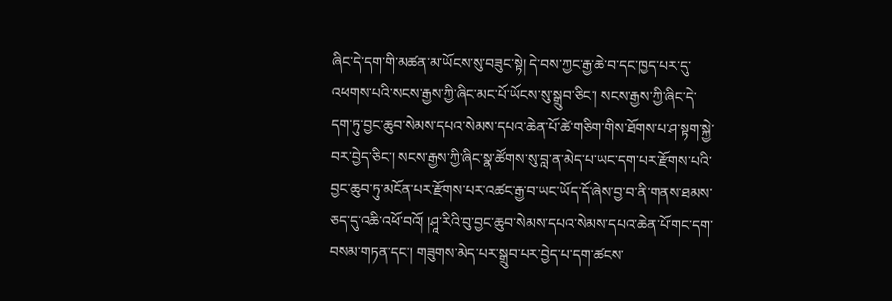ཞིང་དེ་དག་གི་མཚན་མ་ཡོངས་སུ་བཟུང་སྟེ། དེ་བས་ཀྱང་རྒྱ་ཆེ་བ་དང་ཁྱད་པར་དུ་འཕགས་པའི་སངས་རྒྱས་ཀྱི་ཞིང་མང་པོ་ཡོངས་སུ་སྒྲུབ་ཅིང་། སངས་རྒྱས་ཀྱི་ཞིང་དེ་དག་ཏུ་བྱང་ཆུབ་སེམས་དཔའ་སེམས་དཔའ་ཆེན་པོ་ཚེ་གཅིག་གིས་ཐོགས་པ་ཤ་སྟག་སྐྱེ་བར་བྱེད་ཅིང་། སངས་རྒྱས་ཀྱི་ཞིང་སྣ་ཚོགས་སུ་བླ་ན་མེད་པ་ཡང་དག་པར་རྫོགས་པའི་བྱང་ཆུབ་ཏུ་མངོན་པར་རྫོགས་པར་འཚང་རྒྱ་བ་ཡང་ཡོད་དོ་ཞེས་བྱ་བ་ནི་གནས་ཐམས་ཅད་དུ་འཆི་འཕོ་བའོ། །ཤཱ་རིའི་བུ་བྱང་ཆུབ་སེམས་དཔའ་སེམས་དཔའ་ཆེན་པོ་གང་དག་བསམ་གཏན་དང་། གཟུགས་མེད་པར་སྒྲུབ་པར་བྱེད་པ་དག་ཚངས་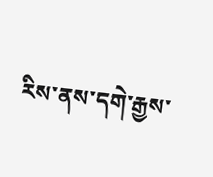རིས་ནས་དགེ་རྒྱས་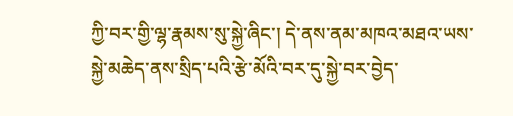ཀྱི་བར་གྱི་ལྷ་རྣམས་སུ་སྐྱེ་ཞིང་། དེ་ནས་ནམ་མཁའ་མཐའ་ཡས་སྐྱེ་མཆེད་ནས་སྲིད་པའི་རྩེ་མོའི་བར་དུ་སྐྱེ་བར་བྱེད་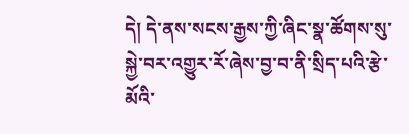དེ། དེ་ནས་སངས་རྒྱས་ཀྱི་ཞིང་སྣ་ཚོགས་སུ་སྐྱེ་བར་འགྱུར་རོ་ཞེས་བྱ་བ་ནི་སྲིད་པའི་རྩེ་མོའི་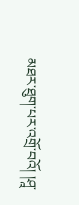མཐར་ཐུག་པར་འགྲོ་བའོ། །ཤཱ་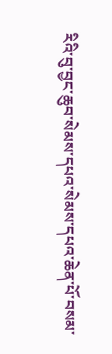རིའི་བུ་བྱང་ཆུབ་སེམས་དཔའ་སེམས་དཔའ་ཆེན་པོ་བསམ་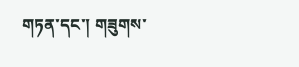གཏན་དང་། གཟུགས་